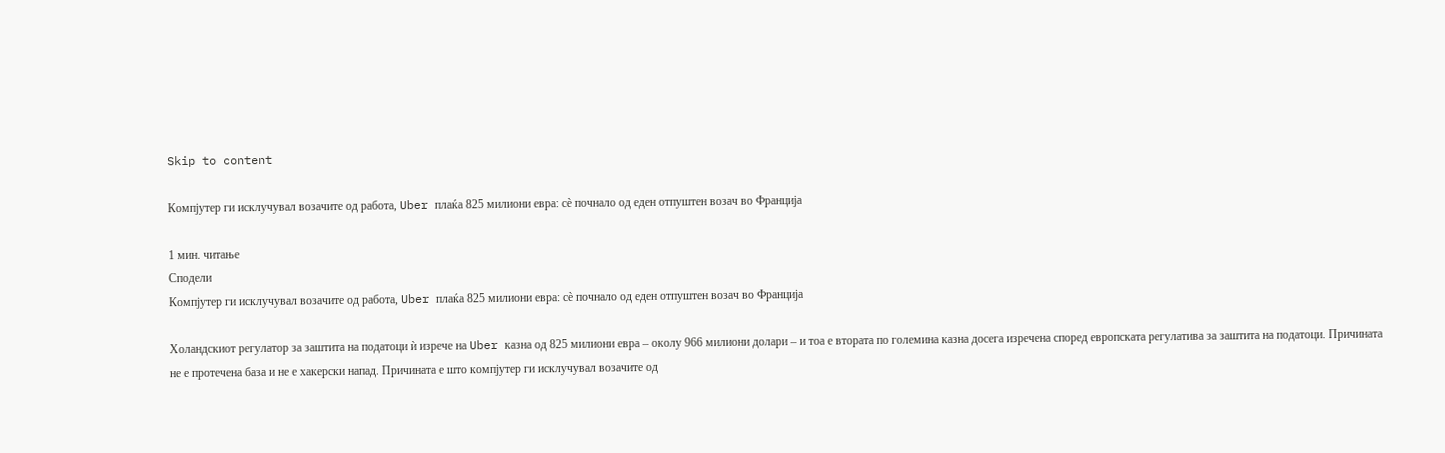Skip to content

Компјутер ги исклучувал возачите од работа, Uber плаќа 825 милиони евра: сè почнало од еден отпуштен возач во Франција

1 мин. читање
Сподели
Компјутер ги исклучувал возачите од работа, Uber плаќа 825 милиони евра: сè почнало од еден отпуштен возач во Франција

Холандскиот регулатор за заштита на податоци ѝ изрече на Uber казна од 825 милиони евра – околу 966 милиони долари – и тоа е втората по големина казна досега изречена според европската регулатива за заштита на податоци. Причината не е протечена база и не е хакерски напад. Причината е што компјутер ги исклучувал возачите од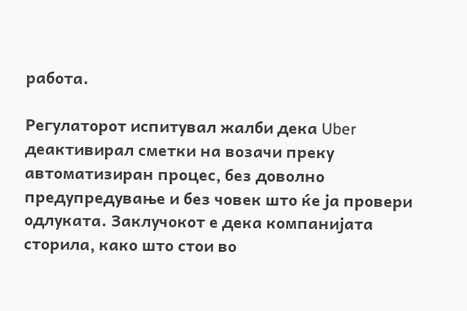работа.

Регулаторот испитувал жалби дека Uber деактивирал сметки на возачи преку автоматизиран процес, без доволно предупредување и без човек што ќе ја провери одлуката. Заклучокот е дека компанијата сторила, како што стои во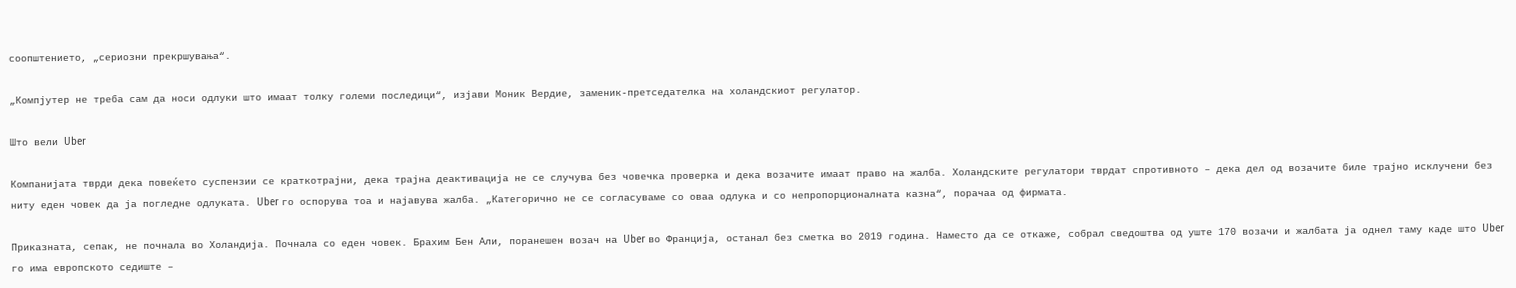соопштението, „сериозни прекршувања“.

„Компјутер не треба сам да носи одлуки што имаат толку големи последици“, изјави Моник Вердие, заменик-претседателка на холандскиот регулатор.

Што вели Uber

Компанијата тврди дека повеќето суспензии се краткотрајни, дека трајна деактивација не се случува без човечка проверка и дека возачите имаат право на жалба. Холандските регулатори тврдат спротивното – дека дел од возачите биле трајно исклучени без ниту еден човек да ја погледне одлуката. Uber го оспорува тоа и најавува жалба. „Категорично не се согласуваме со оваа одлука и со непропорционалната казна“, порачаа од фирмата.

Приказната, сепак, не почнала во Холандија. Почнала со еден човек. Брахим Бен Али, поранешен возач на Uber во Франција, останал без сметка во 2019 година. Наместо да се откаже, собрал сведоштва од уште 170 возачи и жалбата ја однел таму каде што Uber го има европското седиште –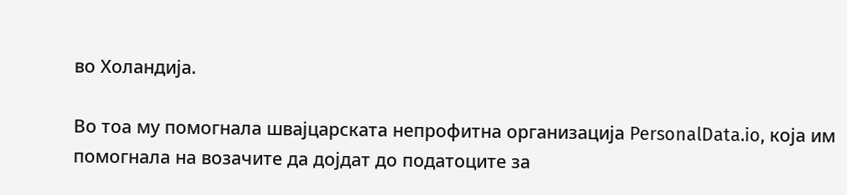во Холандија.

Во тоа му помогнала швајцарската непрофитна организација PersonalData.io, која им помогнала на возачите да дојдат до податоците за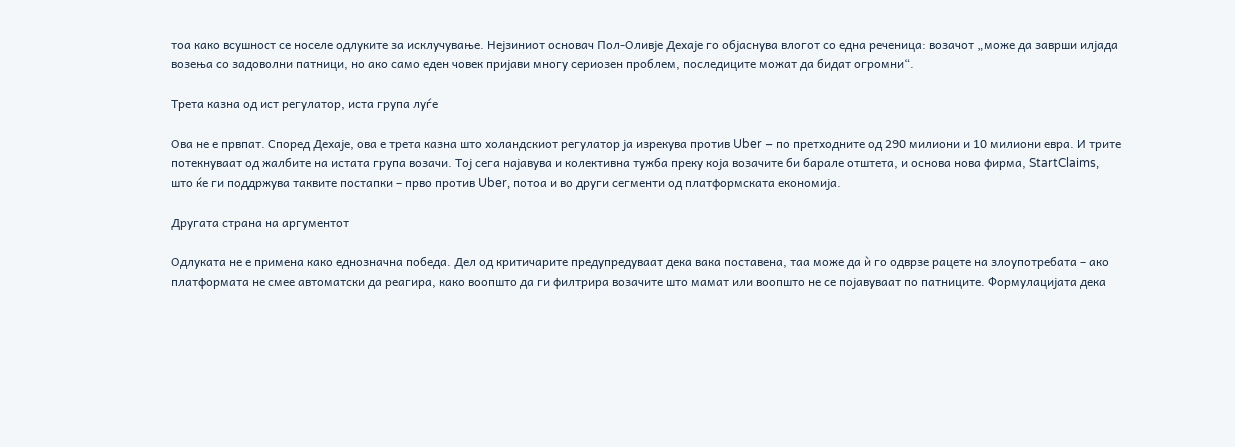тоа како всушност се носеле одлуките за исклучување. Нејзиниот основач Пол-Оливје Дехаје го објаснува влогот со една реченица: возачот „може да заврши илјада возења со задоволни патници, но ако само еден човек пријави многу сериозен проблем, последиците можат да бидат огромни“.

Трета казна од ист регулатор, иста група луѓе

Ова не е првпат. Според Дехаје, ова е трета казна што холандскиот регулатор ја изрекува против Uber – по претходните од 290 милиони и 10 милиони евра. И трите потекнуваат од жалбите на истата група возачи. Тој сега најавува и колективна тужба преку која возачите би барале отштета, и основа нова фирма, StartClaims, што ќе ги поддржува таквите постапки – прво против Uber, потоа и во други сегменти од платформската економија.

Другата страна на аргументот

Одлуката не е примена како еднозначна победа. Дел од критичарите предупредуваат дека вака поставена, таа може да ѝ го одврзе рацете на злоупотребата – ако платформата не смее автоматски да реагира, како воопшто да ги филтрира возачите што мамат или воопшто не се појавуваат по патниците. Формулацијата дека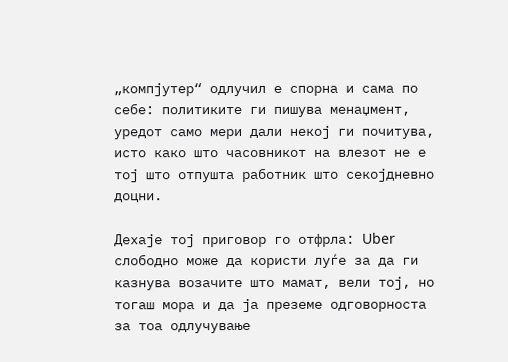„компјутер“ одлучил е спорна и сама по себе: политиките ги пишува менаџмент, уредот само мери дали некој ги почитува, исто како што часовникот на влезот не е тој што отпушта работник што секојдневно доцни.

Дехаје тој приговор го отфрла: Uber слободно може да користи луѓе за да ги казнува возачите што мамат, вели тој, но тогаш мора и да ја преземе одговорноста за тоа одлучување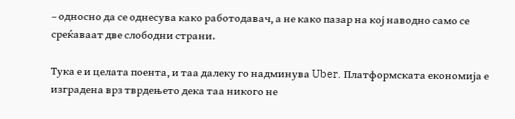– односно да се однесува како работодавач, а не како пазар на кој наводно само се среќаваат две слободни страни.

Тука е и целата поента, и таа далеку го надминува Uber. Платформската економија е изградена врз тврдењето дека таа никого не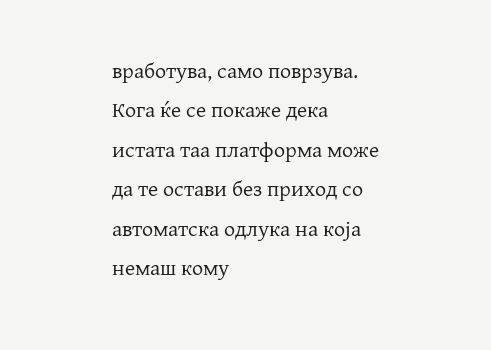вработува, само поврзува. Кога ќе се покаже дека истата таа платформа може да те остави без приход со автоматска одлука на која немаш кому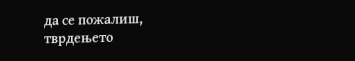да се пожалиш, тврдењето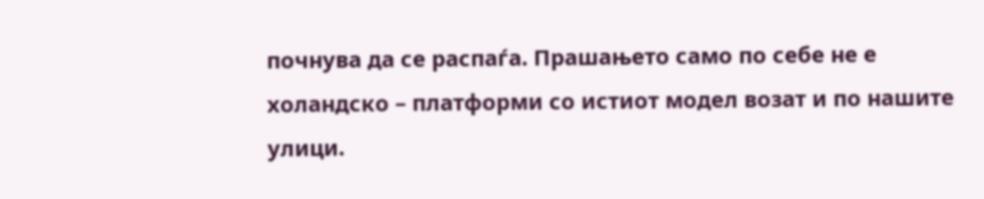почнува да се распаѓа. Прашањето само по себе не е холандско – платформи со истиот модел возат и по нашите улици.